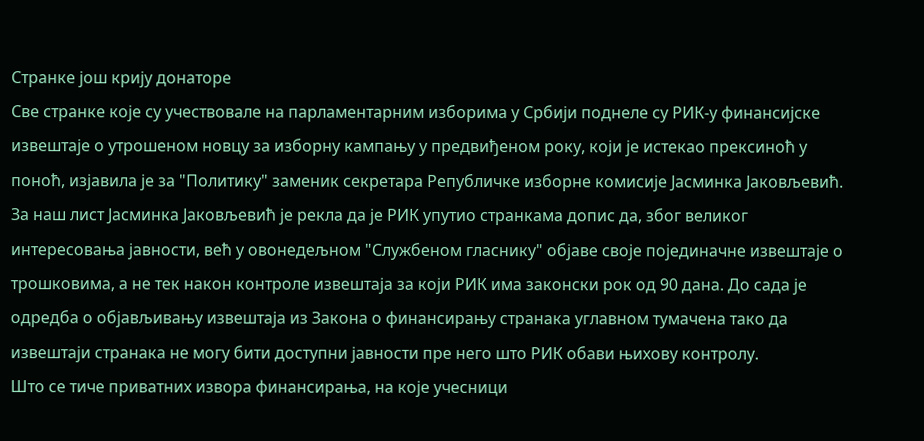Странке још крију донаторе
Све странке које су учествовале на парламентарним изборима у Србији поднеле су РИК-у финансијске извештаје о утрошеном новцу за изборну кампању у предвиђеном року, који је истекао прексиноћ у поноћ, изјавила је за "Политику" заменик секретара Републичке изборне комисије Јасминка Јаковљевић. За наш лист Јасминка Јаковљевић је рекла да је РИК упутио странкама допис да, због великог интересовања јавности, већ у овонедељном "Службеном гласнику" објаве своје појединачне извештаје о трошковима, а не тек након контроле извештаја за који РИК има законски рок од 90 дана. До сада је одредба о објављивању извештаја из Закона о финансирању странака углавном тумачена тако да извештаји странака не могу бити доступни јавности пре него што РИК обави њихову контролу.
Што се тиче приватних извора финансирања, на које учесници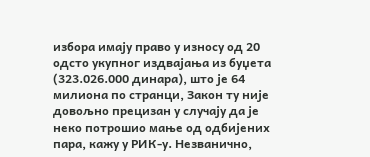избора имају право у износу од 20 одсто укупног издвајања из буџета (323.026.000 динара), што је 64 милиона по странци, Закон ту није довољно прецизан у случају да је неко потрошио мање од одбијених пара, кажу у РИК-у. Незванично,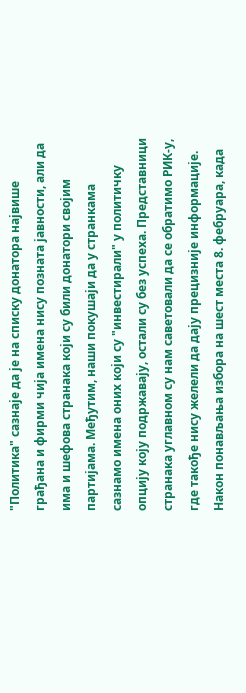"Политика" сазнаје да је на списку донатора највише грађана и фирми чија имена нису позната јавности, али да има и шефова странака који су били донатори својим партијама. Међутим, наши покушаји да у странкама сазнамо имена оних који су "инвестирали" у политичку опцију коју подржавају, остали су без успеха. Представници странака углавном су нам саветовали да се обратимо РИК-у, где такође нису желели да дају прецизније информације.
Након понављања избора на шест места 8. фебруара, када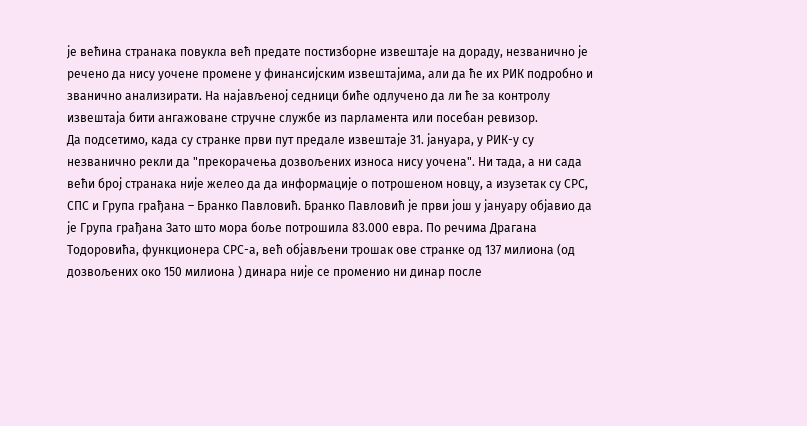је већина странака повукла већ предате постизборне извештаје на дораду, незванично је речено да нису уочене промене у финансијским извештајима, али да ће их РИК подробно и званично анализирати. На најављеној седници биће одлучено да ли ће за контролу извештаја бити ангажоване стручне службе из парламента или посебан ревизор.
Да подсетимо, када су странке први пут предале извештаје 31. јануара, у РИК-у су незванично рекли да "прекорачења дозвољених износа нису уочена". Ни тада, а ни сада већи број странака није желео да да информације о потрошеном новцу, а изузетак су СРС, СПС и Група грађана – Бранко Павловић. Бранко Павловић је први још у јануару објавио да је Група грађана Зато што мора боље потрошила 83.000 евра. По речима Драгана Тодоровића, функционера СРС-а, већ објављени трошак ове странке од 137 милиона (од дозвољених око 150 милиона ) динара није се променио ни динар после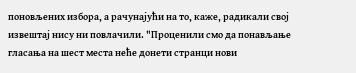поновљених избора, а рачунајући на то, каже, радикали свој извештај нису ни повлачили. "Проценили смо да понављање гласања на шест места неће донети странци нови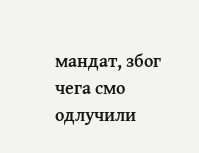мандат, због чега смо одлучили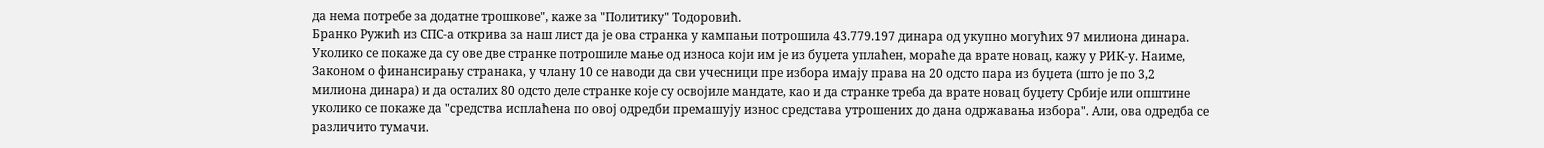да нема потребе за додатне трошкове", каже за "Политику" Тодоровић.
Бранко Ружић из СПС-а открива за наш лист да је ова странка у кампањи потрошила 43.779.197 динара од укупно могућих 97 милиона динара. Уколико се покаже да су ове две странке потрошиле мање од износа који им је из буџета уплаћен, мораће да врате новац, кажу у РИК-у. Наиме, Законом о финансирању странака, у члану 10 се наводи да сви учесници пре избора имају права на 20 одсто пара из буџета (што је по 3,2 милиона динара) и да осталих 80 одсто деле странке које су освојиле мандате, као и да странке треба да врате новац буџету Србије или општине уколико се покаже да "средства исплаћена по овој одредби премашују износ средстава утрошених до дана одржавања избора". Али, ова одредба се различито тумачи.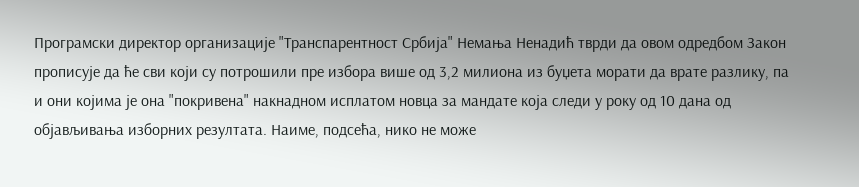Програмски директор организације "Транспарентност Србија" Немања Ненадић тврди да овом одредбом Закон прописује да ће сви који су потрошили пре избора више од 3,2 милиона из буџета морати да врате разлику, па и они којима је она "покривена" накнадном исплатом новца за мандате која следи у року од 10 дана од објављивања изборних резултата. Наиме, подсећа, нико не може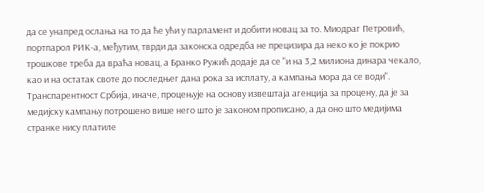да се унапред ослања на то да ће ући у парламент и добити новац за то. Миодраг Петровић, портпарол РИК-а, међутим, тврди да законска одредба не прецизира да неко ко је покрио трошкове треба да враћа новац, а Бранко Ружић додаје да се "и на 3,2 милиона динара чекало, као и на остатак своте до последњег дана рока за исплату, а кампања мора да се води".
Транспарентност Србија, иначе, процењује на основу извештаја агенција за процену, да је за медијску кампању потрошено више него што је законом прописано, а да оно што медијима странке нису платиле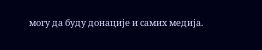могу да буду донације и самих медија.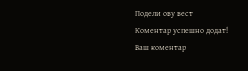Подели ову вест
Комeнтар успeшно додат!
Ваш комeнтар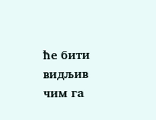ћe бити видљив чим га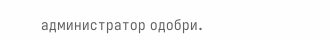администратор одобри.